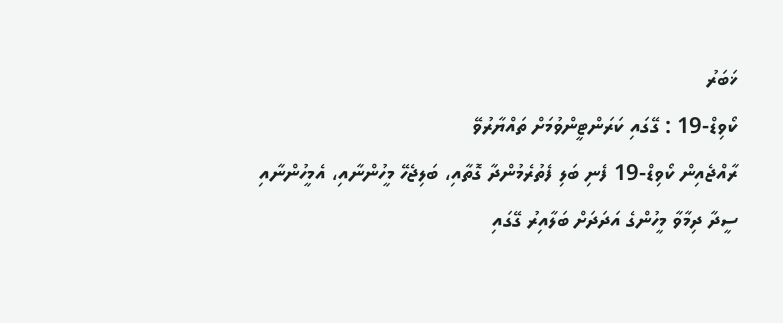ޚަބަރު
ކޯވިޑް-19 : ގޭގައި ކަރަންޓީންވުމަށް ތައްޔާރުވޭ
ރާއްޖެއިން ކޯވިޑް-19 ފެނި ބަލި ފެތުރެމުންދާ ގޮތާއި، ބަލިޖެހޭ މީހުންނާއި، އެމީހުންނާއި ސީދާ ދިމާވާ މީހުންގެ އަދަދަށް ބަލާއިރު ގޭގައި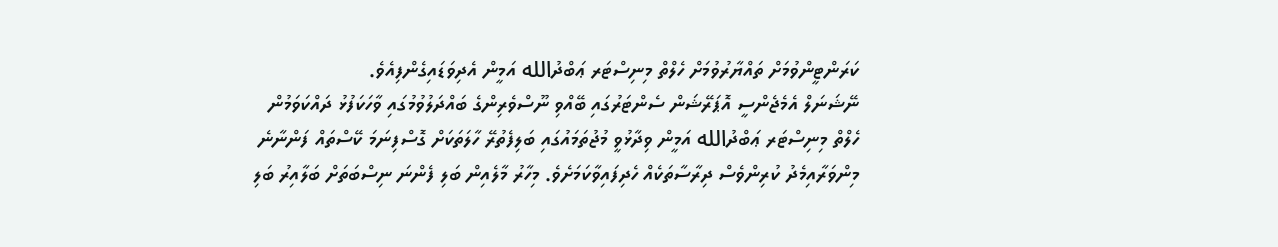ކަރަންޓީންވުމަށް ތައްޔާރުވުމަށް ހެލްތް މިނިސްޓަރ ޢަބްދުالله އަމީން އެދިވަޑައިގެންފިއެވެ.
ނޭޝަނަލް އެމެޖެންސީ އޮޕަރޭޝަން ސެންޓަރުގައި ބޭއްވި ނޫސްވެރިންގެ ބައްދަލުވުމުގައި ވާހަކަފުޅު ދައްކަވަމުން ހެލްތް މިނިސްޓަރ ޢަބްދުالله އަމީން ވިދާޅުވީ މުޖުތަމައުގައި ބަލިފެތުރޭ ހާލަތަކަށް ގޮސްފިނަމަ ކޭސްތައް ފަންނާނެ މިންވަރާއިމެދު ކުރިންވެސް ދިރާސާތަކެއް ހެދިފައިވާކަމަށެވެ. މިހާރު މާލެއިން ބަލި ފެންނަ ނިސްބަތަށް ބަލާއިރު ބަލި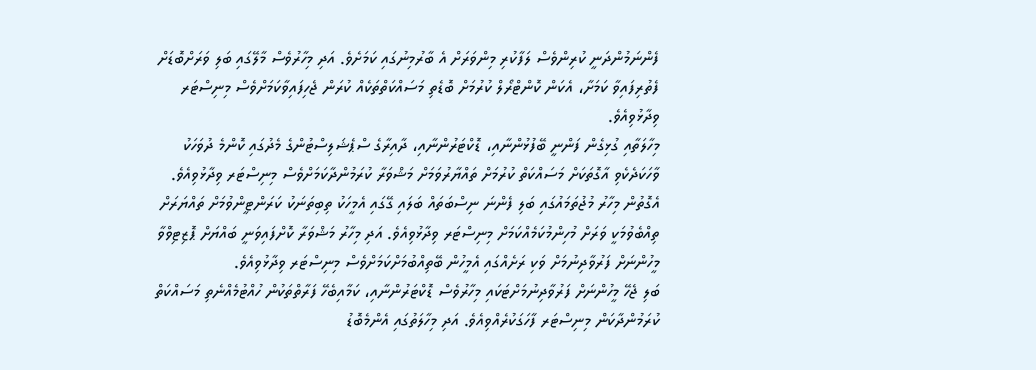ފެންނަމުންދަނީ ކުރިންވެސް ލަފާކުރި މިންވަރަށް އެ ބާރުމިނުގައި ކަމަށެވެ. އަދި މިހާރުވެސް މާލޭގައި ބަލި ވަރަށްބޮޑަށް ފެތުރިފައިވާ ކަމަށާ، އެކަން ކޮންޓްރޯލް ކުރުމަށް ބޮޑެތި މަސައްކަތްތަކެއް ކުރަން ޖެހިފައިވާކަމަށްވެސް މިނިސްޓަރ ވިދާޅުވިއެވެ.
މިހާލަތާއި ގުޅިގެން ފަންނީ ބޭފުޅުންނާއި، ޑޮކްޓަރުންނާއި، ދާއިރާގެ ސްޕެޝަލިސްޓުންގެ މެދުގައި ކޮންމެ ދުވަހަކު ވާހަކަދެކެވި އާގޮތަކަށް މަސައްކަތް ކުރުމަށް ތައްޔާރުވަމަށް މަޝްވަރާ ކުރަމުންދާކަމަށްވެސް މިނިސްޓަރ ވިދާޅުވިއެވެ. އެގޮތުން މިހާރު މުޖުތަމައުގައި ބަލި ފެންނަ ނިސްބަތައް ބަލައި ގޭގައި އެމީހަކު ތިބިތަނަކު ކަރަންޓީންވުމަށް ތައްޔަރަށް ތިއްބެވުމަކީ ވަރަށް މުހިންމުކަމެއްކަމަށް މިނިސްޓަރ ވިދާޅުވިއެވެ. އަދި މިހާރު މަޝްވަރާ ކޮށްފައިވަނީ ބައްޔަށް ޕޮޒިޓިވްވާ މީހުންނަށް ފަރުވާދިނުމަށް ވަކި ރަށެއްގައި އެމީހުން ބޭތިއްބުމަށްކަމަށްވެސް މިނިސްޓަރ ވިދާޅުވިއެވެ.
ބަލި ޖެހޭ މީހުންނަށް ފަރުވާދިނުމަށްޓަކައި މިހާރުވެސް ޑޮކްޓަރުންނާއި، ކަމާއިބެހޭ ފަރާތްތަކުން ހުއްޓުމެއްނެތި މަސައްކަތް ކުރަމުންދާކަން މިނިސްޓަރ ފާހަގަކުރެއްވިއެވެ. އަދި މިހާލަތުގައި އެންމެބޮޑު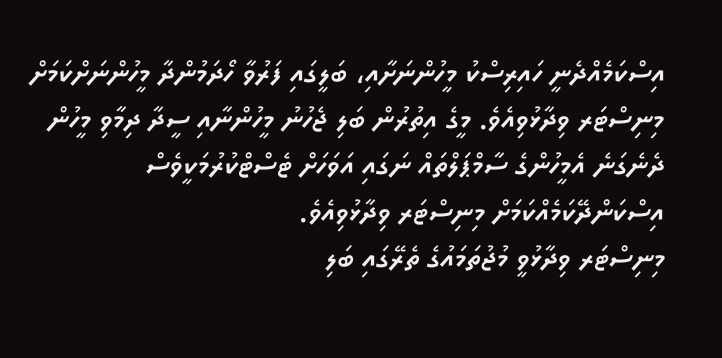އިސްކަމެއްދެނީ ހައިރިސްކު މީހުންނަށާއި، ބަލީގައި ފަރުވާ ހޯދަމުންދާ މީހުންނަށްކަމަށް މިނިސްޓަރ ވިދާޅުވިއެވެ. މީގެ އިތުރުން ބަލި ޖެހުނު މީހުންނާއި ސީދާ ދިމާވި މީހުން ދެނެގަނެ އެމީހުންގެ ސާމްޕަލްތައް ނަގައި އަވަހަށް ޓެސްޓްކުރުމަކީވެސް އިސްކަންދޭކަމެއްކަމަށް މިނިސްޓަރ ވިދާޅުވިއެވެ.
މިނިސްޓަރ ވިދާޅުވީ މުޖުތަމައުގެ ތެރޭގައި ބަލި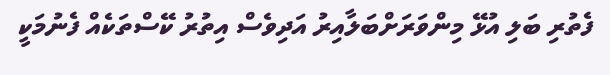ފެތުރި ބަލި އުޅޭ މިންވަރަށްބަލާއިރު އަދިވެސް އިތުރު ކޭސްތަކެއް ފެނުމަކީ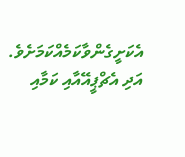އެކަށީގެންވާކަމެއްކަމަށެވެ. އަދި އެޗްޕީއޭއާއި ކަމާއި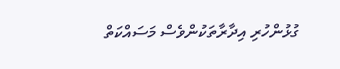ގުޅުންހުރި އިދާރާތަކުންވެސް މަސައްކަތް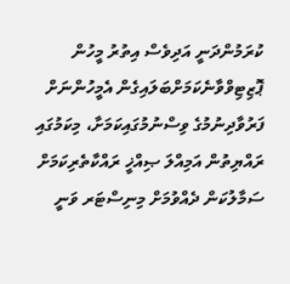ކުރަމުންދަނީ އަދިވެސް އިތުރު މީހުން ޕޮޒިޓިވްވާނެކަމަށްބަލައިގެން އެމީހުންނަށް ފަރުވާދިނުމުގެ ވިސްނުމުގައިކަމަށާ، މިކަމުގައި ރައްޔިތުން އަމިއްލަ ޞިއްޚީ ރައްކާތެރިކަމަށް ސަމާލުކަން ދެއްވުމަށް މިނިސްޓަރ ވަނީ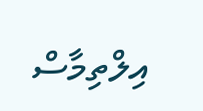އިލްތިމާސް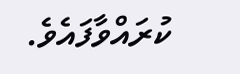ކުރައްވާފައެވެ.